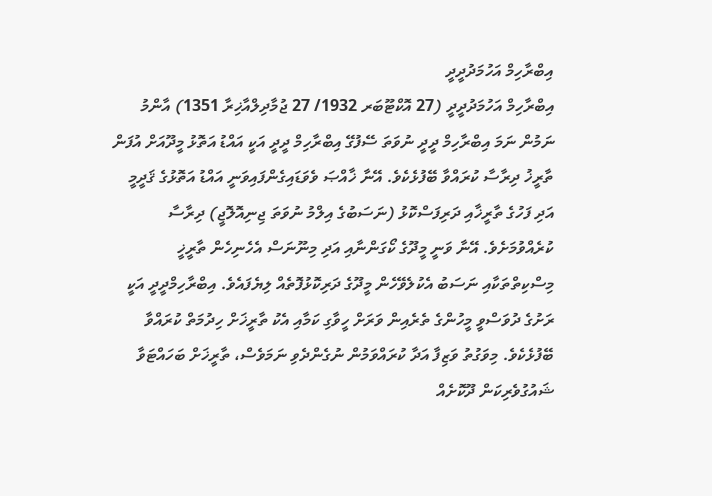އިބްރާހިމް އަހުމަދުދީދީ
އިބްރާހިމް އަހުމަދުދީދީ (27 އޮކްޓޫބަރ 1932/ 27 ޖުމާދިލްއާޚިރާ 1351) އާންމު ނަމުން ނަމަ އިބްރާހިމް ދީދީ ނުވަތަ ސޭފުގޭ އިބްރާހިމް ދީދީ އަކީ އައްޑު އަތޮޅު މީދޫއަށް އުފަން ތާރީޚު ދިރާސާ ކުރައްވާ ބޭފުޅެކެވެ. އޭނާ ޚާއްޞަ ވެވަޑައިގެންފައިވަނީ އައްޑު އަތޮޅުގެ ޤަދީމީ އަދި ފަހުގެ ތާރީޚާއި ދަރިފަސްކޮޅު (ނަސަބުގެ އިލްމު ނުވަތަ ޖިނިއޮލޮޖީ) ދިރާސާ ކުރެއްވުމަށެވެ. އޭނާ ވަނީ މީދޫގެ ކޯގަންނާއި އަދި މިނޫނަސް އެހެނިހެން ތާރީޚީ މިސްކިތްތަކާއި ނަސަބު އެކުލެވޭހެން މީދޫގެ ދަރިކޮޅުފޮތެއް ލިޔެފައެވެ. އިބްރާހިމްދީދީ އަކީ ރަށުގެ ދުވަސްވީ މީހުންގެ ތެރެއިން ވަރަށް ހީވާގި ކަމާއި އެކު ތާރީޚަށް ހިދުމަތް ކުރައްވާ ބޭފުޅެކެވެ. މިވަގުތު ވަޒިފާ އަދާ ކުރައްވަމުން ނުގެންދެވި ނަމަވެސް، ތާރީޚަށް ބަހައްޓަވާ ޝައުގުވެރިކަން ދޫކޮށެއް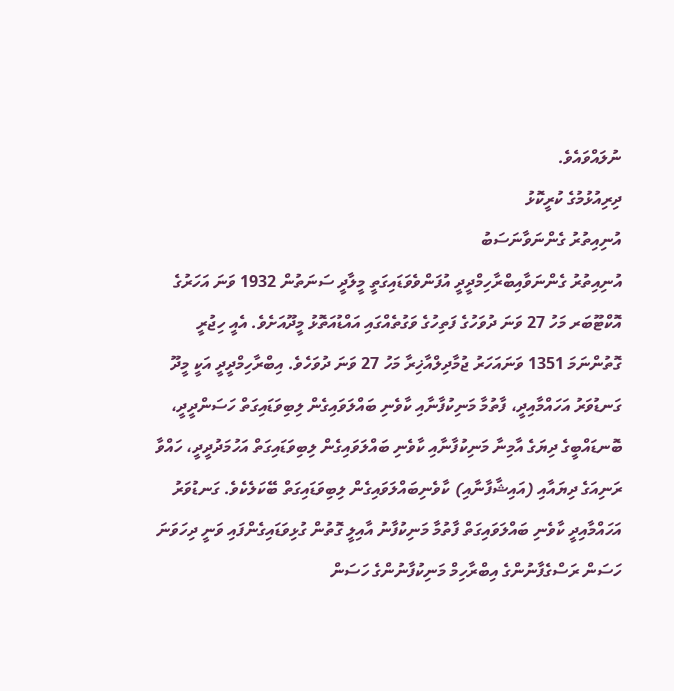ނުލައްވައެވެ.
ދިރިއުޅުމުގެ ކުރީކޮޅު
އުނިއިތުރު ގެންނަވާނަސަބު
އުނިއިތުރު ގެންނަވާއިބްރާހިމްދީދީ އުފަންވެވަޑައިގަތީ މީލާދީ ސަނަތުން 1932 ވަނަ އަހަރުގެ އޮކްޓޫބަރ މަހު 27 ވަނަ ދުވަހުގެ ފަތިހުގެ ވަގުތެއްގައި އައްޑުއަތޮޅު މީދޫއަށެވެ. އެއީ ހިޖުރީ ގޮތުންނަމަ 1351 ވަނައަހަރު ޖުމާދިލްއާޚިރާ މަހު 27 ވަނަ ދުވަހެވެ. އިބްރާހިމްދީދީ އަކީ މީދޫ ގަނޑުވަރު އަހައްމާއިދީ، ފާތުމާ މަނިކުފާނާއި ކާވެނި ބައްލަވައިގެން ލިބިވަޑައިގަތް ހަސަންދީދީ، ބޮނޑައްބީގެ ދިޔަގެ އާމިނާ މަނިކުފާނާއި ކާވެނި ބައްލަވައިގެން ލިބިވަޑައިގަތް އަހުމަދުދީދީ، ހައްވާ ރަނިއަގެ ދިޔައާއި (އައިޝާފާނާއި) ކާވެނިބައްލަވައިގެން ލިބިވަޑައިގަތް ބޭކަލެކެވެ. ގަނޑުވަރު އަހައްމާއިދީ ކާވެނި ބައްލަވައިގަތް ފާތުމާ މަނިކުފާނު އާއިލީ ގޮތުން ގުޅިވަޑައިގެންފައި ވަނީ ދިހަވަނަ ހަސަން ރަސްގެފާނުންގެ އިބްރާހިމް މަނިކުފާނުންގެ ހަސަން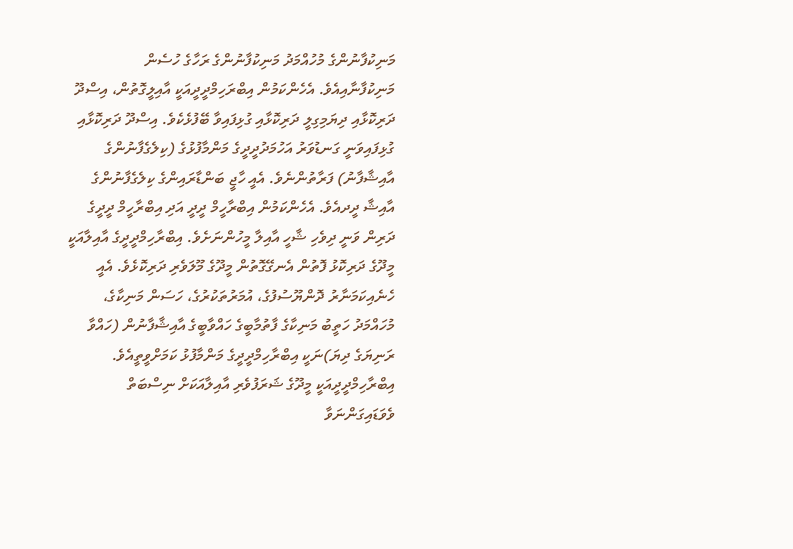މަނިކުފާނުންގެ މުހުއްމަދު މަނިކުފާނުންގެ ރަހާގެ ހުސެން މަނިކުފާނާއިއެވެ. އެހެންކަމުން އިބްރަހިމްދީދީއަކީ އާއިލީގޮތުން، އިސްދޫ ދަރިކޮޅާއި ދިޔަމިގިލީ ދަރިކޮޅާއި ގުޅިފައިވާ ބޭފުޅެކެވެ. އިސްދޫ ދަރިކޮޅާއި ގުޅިފައިވަނީ ގަނޑުވަރު އަހުމަދުދީދީގެ މަންމާފުޅުގެ (ކިލެގެފާނުންގެ އާއިޝާފާނު) ފަރާތުންނެވެ. އެއީ ހާޖީ ބަންޑާރައިންގެ ކިލެގެފާނުންގެ އާއިޝާ ދީދއެވެ. އެހެންކަމުން އިބްރާހީމް ދީދީ އަދި އިބްރާހީމް ދީދީގެ ދަރިން ވަނީ ދިވެހި ޝާހީ އާއިލާ މީހުންނަށެވެ. އިބްރާހިމްދީދީގެ އާއިލާއަކީ މީދޫގެ ދަރިކޮޅު ފޮތުން އެނގޭގޮތުން މީދޫގެ މޫލަވެރި ދަރިކޮޅެވެ. އެއީ ހެނެއިކަމަނާރު ދޮންޔޫސުފުގެ، އުމަރުތަކުރުގެ، ހަސަން މަނިކާގެ، މުހައްމަދު ހަތީބު މަނިކާގެ ފާތުމާބީގެ ހައްވާބީގެ އާއިޝާފާނުން (ހައްވާ ރަނިޔަގެ ދިޔަ)ނަކީ އިބްރާހިމްދީދީގެ މަންމާފުޅު ކަމަށްވީތީއެވެ. އިބްރާހިމްދީދީއަކީ މީދޫގެ ޝަރަފުވެރި އާއިލާއަކަށް ނިސްބަތް ވެވަޑައިގަންނަވާ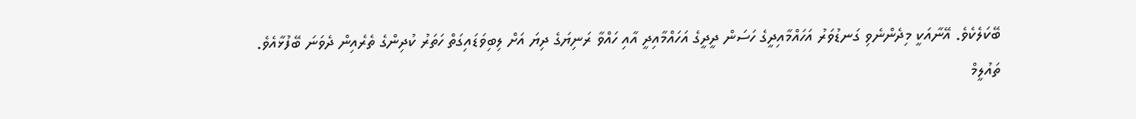ބޭކަލެކެވެ. އޭނާއަކީ މިދެންނެވި ގަނޑުވަރު އަހައްމާއިދީގެ ހަސަން ދީދީގެ އަހައްމާއިދީ އާއި ހައްވާ ރަނިޔަގެ ދިޔަ އަށް ލިބިވަޑައިގަތް ހަތަރު ކުދިންގެ ތެރެއިން ދެވަނަ ބޭފުޅާއެވެ.
ތައުލީމް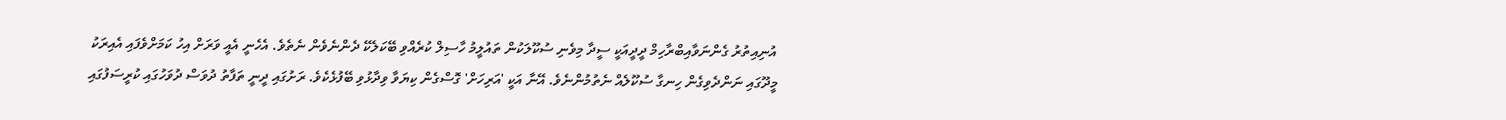އުނިއިތުރު ގެންނަވާއިބްރާހިމް ދީދީއަކީ ސީދާ މިވެނި ސުކޫލަކުން ތައުލީމު ހާސިލް ކުރެއްވި ބޭކަލެކޭ ދެންނެވެން ނެތެވެ. އެހެނީ އެއީ ވަރަށް އިހު ކަމަށްވެފައި އެއިރަކު މީދޫގައި ނަންދެވިގެން ހިނގާ ސުކޫލެއް ނެތުމުންނެވެ. އޭނާ އަކީ 'އަރިހަށް' ގޮސްގެން ކިޔަވާ ވިދާޅުވި ބޭފުޅެކެވެ. ރަށުގައި ދީނީ ތަފާތު ދުވަސް ދުވަހުގައި ކުރީސަފުގައި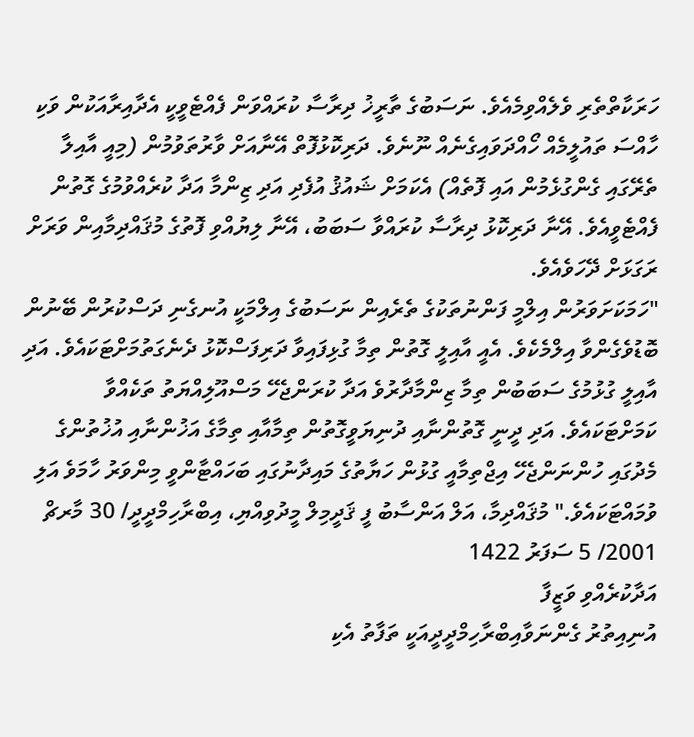ހަރަކާތްތެރި ވެލެއްވިމެއެވެ. ނަސަބުގެ ތާރީޚު ދިރާސާ ކުރައްވަން ފެއްޓެވީކީ އެދާއިރާއަކުން ވަކި ހާއްސަ ތައުލީމެއް ހޯއްދަވައިގެނެއް ނޫނެވެ. ދަރިކޮޅުފޮތް އޭނާއަށް ވާރުތަވުމުން (މިއީ އާއިލާ ތެރޭގައި ގެންގުޅެމުން އައި ފޮތެއް) އެކަމަށް ޝައުޤު އުފެދި އަދި ޒިންމާ އަދާ ކުރެއްވުމުގެ ގޮތުން ފެއްޓެވީއެވެ. އޭނާ ދަރިކޮޅު ދިރާސާ ކުރައްވާ ސަބަބު، އޭނާ ލިޔުއްވި ފޮތުގެ މުޤައްދިމާއިން ވަރަށް ރަގަޅަށް ދޭހަވެއެވެ.
"ހަމަކަށަވަރުން އިލްމީ ފަންނުތަކުގެ ތެރެއިން ނަސަބުގެ އިލްމަކީ އުނގެނި ދަސްކުރުން ބޭނުން ބޮޑުވެގެންވާ އިލްމެކެވެ. އެއީ އާއިލީ ގޮތުން ތިމާ ގުޅިފައިވާ ދަރިފަސްކޮޅު ދެނެގަތުމަށްޓަކައެވެ. އަދި އާއިލީ ގުޅުމުގެ ސަބަބުން ތިމާ ޒިންމާދާރުވެ އަދާ ކުރަންޖެހޭ މަސްއޫލިއްޔަތު ތަކެއްވާ ކަމަށްޓަކައެވެ. އަދި ދީނީ ގޮތުންނާއި ދުނިޔަވީގޮތުން ތިމާއާއި ތިމާގެ އަޚުންނާއި އުޚުތުންގެ މެދުގައި ހުންނަންޖެހޭ އިޖްތިމާއީ ގުޅުން ހަޔާތުގެ މައިދާނުގައި ބަހައްޓާންވީ މިންވަރު ހާމަވެ އަލި ވުމައްޓަކައެވެ." މުޤައްދިމާ، އަލް އަންސާބު ފީ ޤަދީމިލް މީދުވިއްޔި، އިބްރާހިމްދީދީ/ 30 މާރޗް 2001/ 5 ސަފަރު 1422
އަދާކުރެއްވި ވަޒީފާ
އުނިއިތުރު ގެންނަވާއިބްރާހިމްދީދީއަކީ ތަފާތު އެކި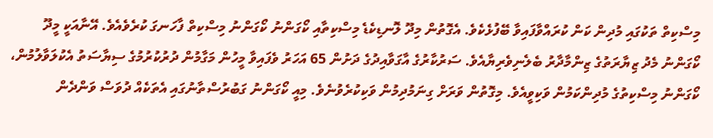މިސްކިތް ތަކުގައި މުދިން ކަން ކުރައްވާފައިވާ ބޭފުޅެކެވެ. އެގޮތުން މިދޫ ލޮނޑިކެޑެ މިސްކިތާއި ކޯގަންނު ކޯގަންނު މިސްކިތް ފާހަނގަ ކުރެވެއެވެ. އޭނާއަކީ މީދޫ ކޯގަންނު މެދު ޒިޔާރަތުގެ ޒިންމާދާރު ބެލެނިވެރިޔާއެވެ. ސަރުކާރުގެ އާގަވާއިދުގެ ދަށުން 65 އަހަރު ވެފައިވާ މީހުން މަގާމުން ދުރުކުރުމުގެ ސިޔާސަތު އެކުލަވާލުމުން، ކޯގަންނު މިސްކިތުގެ މުދިންކަމުން ވަކިވީއެވެ. މިގޮތުން ވަރަށް ގިނަމުދިމުން ވަކިކުރެވުނެވެ. މިއީ ކޯގަންނު ގަބުރުސްތާނުގައި އެތަކެއް ދުވަސް ވަންދެން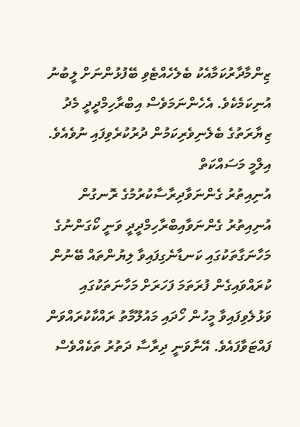ޒިންމާދާރުކަމާއެކު ބެލެހެއްޓެވި ބޭފުޅުންނަށް ލީބުނު އުނިކަމެކެވެ. އެހެންނަމަވެސް އިބްރާހިމްދީދީ މެދު ޒިޔާރަތުގެ ބެލެނިވެރިކަމުން ދުރުކުރެވިފައި ނުވެއެވެ.
އިލްމީ މަސައްކަތް
އުނިއިތުރު ގެންނަވާދިރާސާކުރުމުގެ ރޮނގުން
އުނިއިތުރު ގެންނަވާއިބްރާހިމްދީދީ ވަނީ ކޯގަންނުގެ މަހާނަގާތަކުގައި ކަނޑާނެގިފައިވާ ލިޔުންތައް ބޭނުން ކުރައްވައިގެން ފުރަތަމަ ފަހަރަށް މަހާނަތަކުގައި ވަޅުލެވިފައިވާ މީހުން ހޯދައި މައުލޫމާތު ރައްކާކުރައްވަން ފައްޓަވާފައެވެ. އޭނާވަނީ ދިރާސާ ދަތުރު ތަކެއްވެސް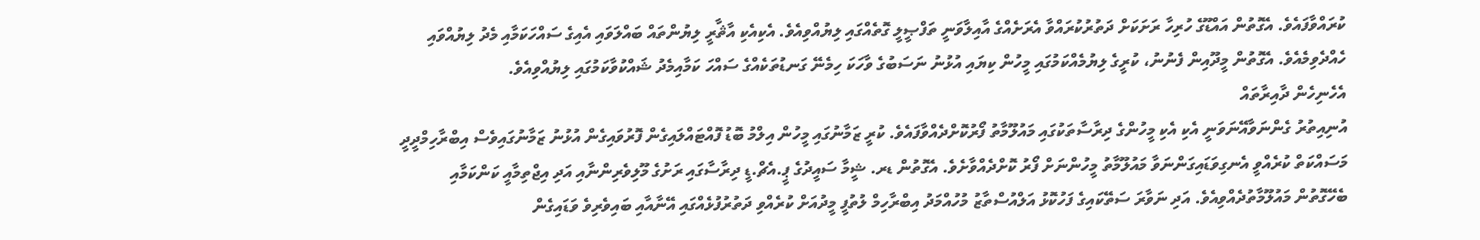ކުރައްވާފައެވެ. އެގޮތުން އައްޑޫގެ ހުރިހާ ރަށަކަށް ދަތުރުކުރައްވާ އެރަށެއްގެ އާއިލާވަނީ ތަފްޞީލީ ގޮތެއްގައި ލިޔުއްވިއެވެ. އެކިއެކި އާޘާރީ ލިޔުންތައް ބައްލަވައި އެއިގެ ސައްހަކަމާއި މެދު ލިޔުއްވައި ހެއްދެވިމެއެވެ. އެގޮތުން މީދޫއިން ފެނުނު، ކުރީގެ ލިޔުމެއްކަމުގައި މީހުން ކިޔައި އުޅުނު ނަސަބުގެ ވާހަކަ ހިމެނޭ ގަނޑުތަކެއްގެ ސައްހަ ކަމާއިމެދު ޝައްކުވާކަމުގައި ލިޔުއްވިއެވެ.
އެހެނިހެން ދާއިރާތައް
އުނިއިތުރު ގެންނަވާއޭނަވަނީ އެކި އެކި މީހުންގެ ދިރާސާތަކުގައި މައުލޫމާތު ފޯރުކޮށްދެއްވާފައެވެ. ކުރީ ޒަމާނުގައި މީހުން އިލްމު ބޮޑު ފޮއްޓައްލައިގެން ފޮރުވައިގެން އުޅުނު ޒަމާނުގައިވެސް އިބްރާހިމްދީދީ މަސައްކަތް ކުރެއްވީ އެނގިވަޑައިގަންނަވާ މައުލޫމާތު މީހުންނަށް ފޯރު ކޮށްދެއްވާށެވެ. އެގޮތުން ޑރ. ޝީމާ ސައީދުގެ ޕީ.އެޗް.ޑީ ދިރާސާގައި ރަށުގެ މޫލިވެރިންނާއި އަދި އިޖްތިމާއީ ކަންކަމާއި ބެހޭގޮތުން މައުލޫމާތުދެއްވިއެވެ. އަދި ނަވާރަ ސަތޭކައިގެ ފަހުކޮޅު އަލްއުސްތާޒު މުހުއްމަދު އިބްރާހިމް ލުތުފީ މީދުއަށް ކުރެއްވި ދަތުރުފުޅެއްގައި އޭނާއާއި ބައިވެރިވެ ވަޑައިގެން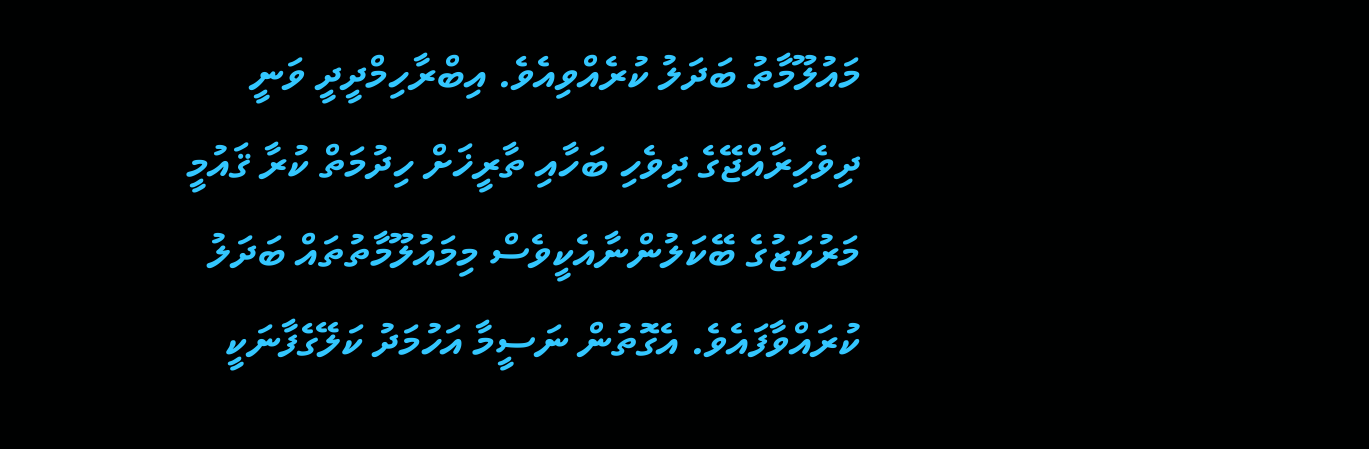މައުލޫމާތު ބަދަލު ކުރެއްވިއެވެ. އިބްރާހިމްދީދީ ވަނީ ދިވެހިރާއްޖޭގެ ދިވެހި ބަހާއި ތާރީޚަށް ހިދުމަތް ކުރާ ޤައުމީ މަރުކަޒުގެ ބޭކަލުންނާއެކީވެސް މިމައުލޫމާތުތައް ބަދަލު ކުރައްވާފައެވެ. އެގޮތުން ނަސީމާ އަހުމަދު ކަލޭގެފާނަކީ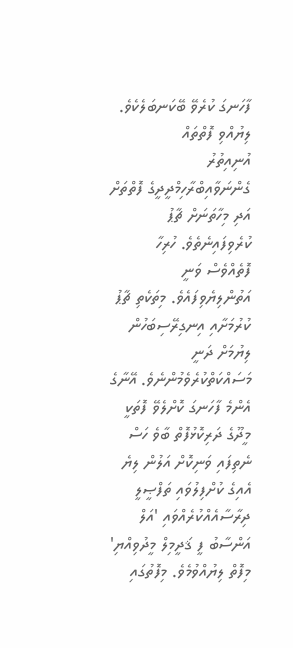ފާހަނގަ ކުރެވޭ ބޭކަނބަލެކެވެ.
ލިޔުއްވި ފޮތްތައް
އުނިއިތުރު ގެންނަވާއިބްރާހިމްދީދީގެ ފޮތްތަށް އަދި މިހާތަނަށް ޗާޕު ކުރެވިފައިނެތެވެ. ހުރިހާ ފޮތެއްވެސް ވަނީ އަތުންލިޔެވިފައެވެ. މިތަކެތި ޗާޕު ކުރުމަށާއި އިނގިރޭސިބަހުން ލިޔުމަށް ދަނީ މަސައްކަތްކުރެވެމުންނެވެ. އޭނާގެ އެންމެ ފާހަނގަ ކޮށްލެވޭ ފޮތަކީ މީދޫގެ ދަރިކޮޅުފޮތް ބާވެ ހަސް ނެތިފައި ވަނިކޮށް އަލުން ލިޔެ އެއިގެ ކުށްފިލުވައި ތަފްޞީލީ ދިރާސާއެއްކުރެއްވައި 'އަލް އަންސާބު ފީ ޤަދީމިލް މީދުވިއްޔި' މިފޮތް ލިޔުއްވުމެވެ. މިފޮތުގައި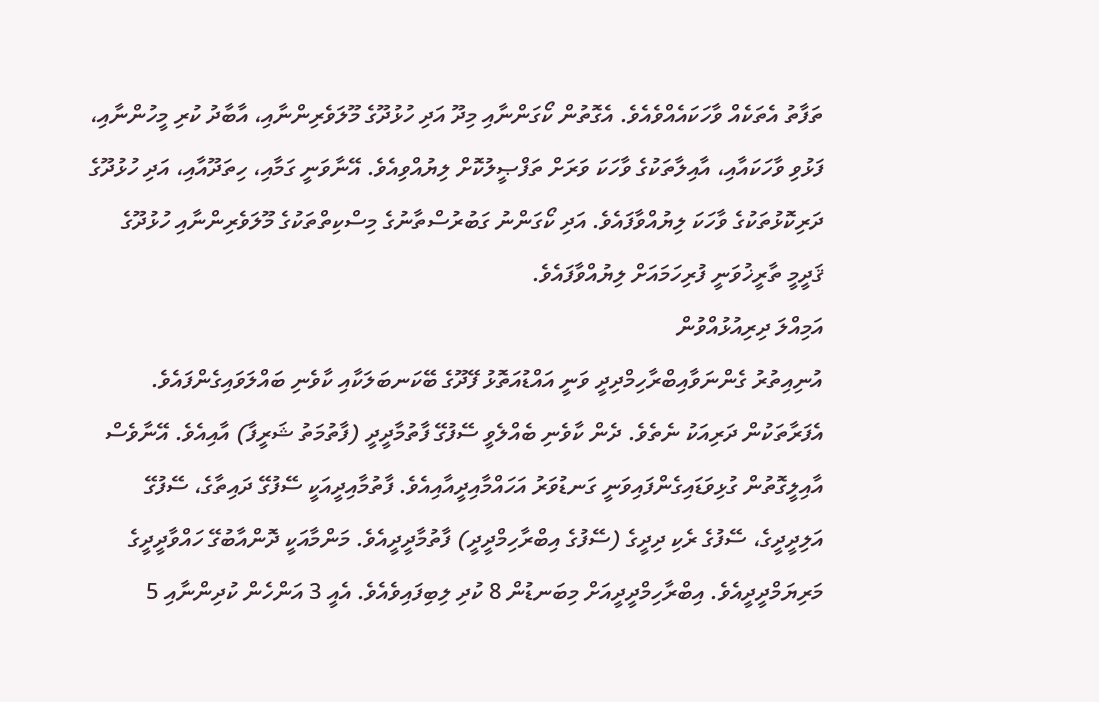ތަފާތު އެތަކެއް ވާހަކައެއްވެއެވެ. އެގޮތުން ކޯގަންނާއި މިދޫ އަދި ހުޅުދޫގެ މޫލަވެރިންނާއި، އާބާދު ކުރި މީހުންނާއި، ފަޅުވި ވާހަކައާއި، އާއިލާތަކުގެ ވާހަކަ ވަރަށް ތަފްޞީލުކޮށް ލިޔުއްވިއެވެ. އޭނާވަނީ ގަމާއި، ހިތަދޫއާއި، އަދި ހުޅުދޫގެ ދަރިކޮޅުތަކުގެ ވާހަކަ ލިޔުއްވާފައެވެ. އަދި ކޯގަންނު ގަބުރުސްތާނުގެ މިސްކިތްތަކުގެ މޫލަވެރިންނާއި ހުޅުދޫގެ ޤަދީމީ ތާރީޚުވަނީ ފުރިހަމައަށް ލިޔުއްވާފައެވެ.
އަމިއްލަ ދިރިއުޅުއްވުން
އުނިއިތުރު ގެންނަވާއިބްރާހިމްދިދީ ވަނީ އައްޑުއަތޮޅު ފޭދޫގެ ބޭކަނބަލަކާއި ކާވެނި ބައްލަވައިގެންފައެވެ. އެފަރާތަކުން ދަރިއަކު ނެތެވެ. ދެން ކާވެނި ބެއްލެވީ ސޭފުގޭ ފާތުމާދީދީ (ފާތުމަތު ޝަރީފާ) އާއިއެވެ. އޭނާވެސް އާއިލީގޮތުން ގުޅިވަޑައިގެންފައިވަނީ ގަނޑުވަރު އަހައްމާއިދީއާއިއެވެ. ފާތުމާއިދީއަކީ ސޭފުގޭ ދައިތާގެ، ސޭފުގޭ އަލިދީދީގެ، ސޭފުގެ ރެކި ދިދީގެ (ސޭފުގެ އިބްރާހިމްދީދީ) ފާތުމާދީދީއެވެ. މަންމާއަކީ ދޮންއާބުގޭ ހައްވާދީދީގެ މަރިޔަމްދީދީއެވެ. އިބްރާހިމްދީދީއަށް މިބަނޑުން 8 ކުދި ލިބިފައިވެއެވެ. އެއީ 3 އަންހެން ކުދިންނާއި 5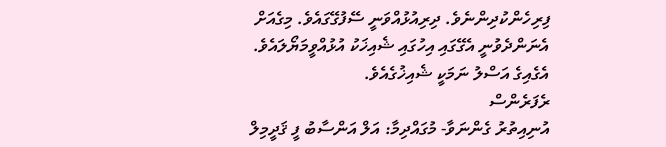ފިރިހެންކުދިންނެވެ. ދިރިއުޅުއްވަނީ ސޭފުގޭގައެވެ. މިގެއަށް އެނަންދެވުނީ އެގޭގައި އިހުގައި ޝެއިޚަކު އުޅުއްވީމަޔޯލައެވެ. އެގެއިގެ އަސްލު ނަމަކީ ޝެއިޚުގެއެވެ.
ރެފަރެންސް
އުނިއިތުރު ގެންނަވާ- މުގައްދިމާ: އަލް އަންސާބު ފީ ޤަދީމިލް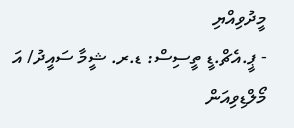މީދުވިއްޔި
- ޕީ.އެޗް.ޑީ ތީސިސް: ޑ.ރ. ޝީމާ ސައީދު/ އަ މޯލްޑިވިއަން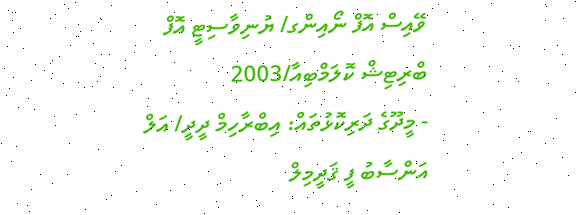ވޭއިސް އޮފް ނޯއިންގ/ ޔުނިވާސިޓީ އޮފް ބްރިޓިޝް ކޮލަމްބިއާ/2003
- މީދޫގެ ދަރިކޮޅުތައް: އިބްރާހިމް ދީދީ/ އަލް އަންސާބު ފީ ޤަދީމިލް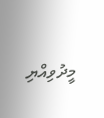މީދުވިއްޔި